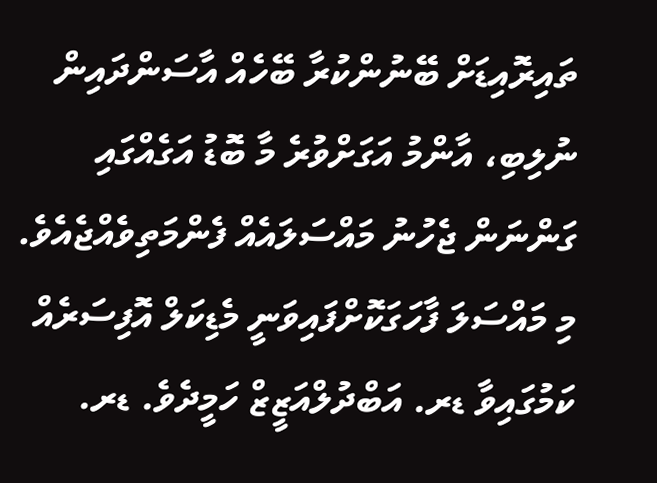ތައިރޮއިޑަށް ބޭނުންކުރާ ބޭހެއް އާސަންދައިން ނުލިބި، އާންމު އަގަށްވުރެ މާ ބޮޑު އަގެއްގައި ގަންނަން ޖެހުނު މައްސަލައެއް ފެންމަތިވެއްޖެއެވެ.
މި މައްސަލަ ފާހަގަކޮށްފައިވަނީ މެޑިކަލް އޮފިސަރެއް ކަމުގައިވާ ޑރ. އަބްދުލްއަޒީޒް ހަމީދެވެ. ޑރ.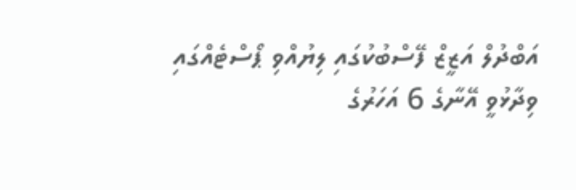އަބްދުލް އަޒީޒް ފޭސްބުކުގައި ލިޔުއްވި ޕޯސްޓެއްގައި ވިދާޅުވީ އޭނާގެ 6 އަހަރުގެ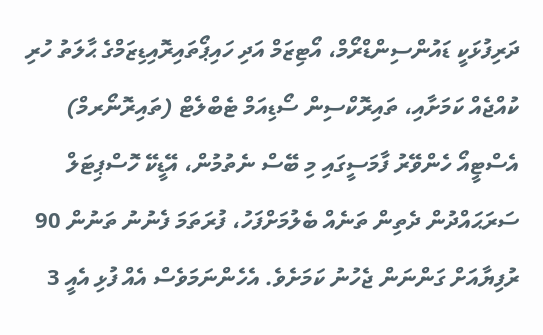ދަރިފުޅަކީ ޑައުންސިންޑްރޯމް، އޯޓިޒަމް އަދި ހައިޕޯތައިރޮއިޑިޒަމްގެ ޙާލަތު ހުރި ކުއްޖެއް ކަމަށާއި، ތައިރޮކްސިން ސޯޑިއަމް ޓެބްލެޓް (ތައިރޮނޯރމް) އެސްޓީއޯ ހެންވޭރު ފާމަސީގައި މި ބޭސް ނެތުމުން، އޭޑީކޭ ހޮސްޕިޓަލް ސަރަޙައްދުން ދެތިން ތަނެއް ބެލުމަށްފަހު، ފުރަތަމަ ފެނުނު ތަނުން 90 ރުފިޔާއަށް ގަންނަން ޖެހުނު ކަމަށެވެ. އެހެންނަމަވެސް އެއް ފުޅި އެއީ 3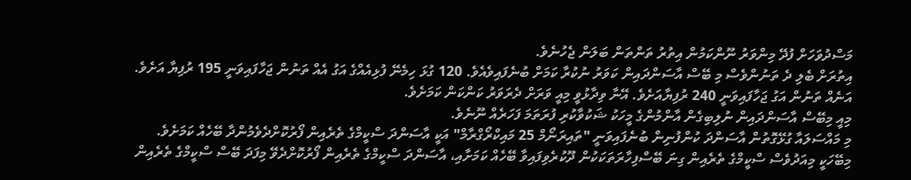މަސްދުވަހަށް ފުދޭ މިންވަރު ނޫންކަމުން އިތުރު ތަންތަން ބަލަން ޖެހުނެވެ.
އިތުރަށް ބެލި ދެ ތަނުންވެސް މި ބޭސް އާސަންދައިން ކަވަރު ނުކުރާ ކަމަށް ބުނެފައިވެއެވެ. 120 ގުޅަ ހިމެނޭ ފުޅިއެއްގެ އަގު އެއް ތަނުން ޖަހާފައިވަނީ 195 ރުފިޔާ އަށެވެ. އަނެއް ތަނުން އަގު ޖަހާފައިވަނީ 240 ރުފިޔާއަށެވެ. އޭނާ ވިދާޅުވީ މިއީ ވަރަށް ދެރަވަރު ކަންކަން ކަމަށެވެ.
މިއީ މިބޭސް އާސަންދައިން ނުލިބިގެން އާންމުންގެ މީހަކު ޝަކުވާކުރި ފުރަތަމަ ފަހަރެއް ނޫނެވެ.
މި މައްސަލައާ ގުޅޭގޮތުން އާސަންދަ ކުންފުނިން ބުނެފައިވަނީ "ތައިރަނޯމް 25 މައިކްރޯގްރާމް" އަކީ އާސަންދަ ސްކީމްގެ ތެރެއިން ފޯރުކޮށްދެވެމުންދާ ބޭހެއް ކަމަށެވެ.
މިބޭހަކީ މިއަދުވެސް ސްކީމްގެ ތެރެއިން ގިނަ ބޭސްފިހާރަތަކަކުން ދޫކުރެވިފައިވާ ބޭހެއް ކަމަށާއި، އާސަންދަ ސްކީމްގެ ތެރެއިން ފޯރުކޮށްދެވޭ މިފަދަ ބޭސް ސްކީމްގެ ތެރެއިން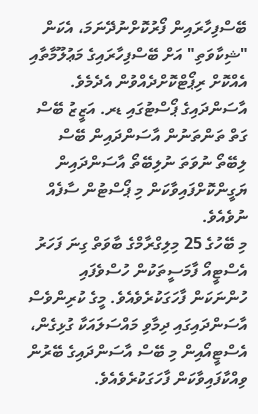ބޭސްފިހާރައިން ފޯރުކޮށްނުދޭނަމަ، އެކަން "ޝިކާވަތި" އަށް ބޭސްފިހާރައިގެ މަޢުލޫމާތާއި އެއްކޮށް ރިޕޯޓްކޮށްދެއްވުން އެދެމެވެ.
އާސަންދައިގެ ޕޯސްޓުގައި ޑރ. އަޒީޒު ބޭސް ގަތް ތަންތަނުން އާސަންދައިން ބޭސް ލިބޭތޯ ނުވަތަ ނުލިބޭތޯ އާސަންދައިން ޔަގީންކޮށްފައިވާކަން މި ޕޯސްޓުން ސާފެއް ނުވެއެވެ.
މި ބޭހުގެ 25 މިލިގްރާމްގެ ބާވަތް ގިނަ ފަހަރު އެސްޓީއޯ ފާމަސީތަކުން ހުސްވެފައި ހުންނަކަން ފާހަގަކުރެވެއެވެ. މީގެ ކުރިންވެސް އާސަންދައިގައި ދިމާވި މައްސަލައަކާ ގުޅިގެން، އެސްޓީއޯއިން މި ބޭސް އާސަންދައިގެ ބޭރުން ވިއްކާފައިވާކަން ފާހަގަކުރެވެއެވެ.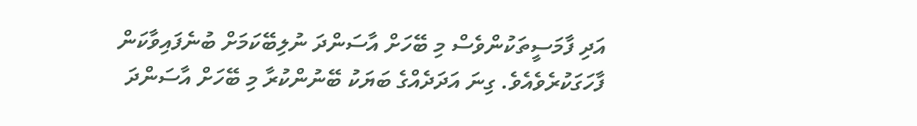އަދި ފާމަސީތަކުންވެސް މި ބޭހަށް އާސަންދަ ނުލިބޭކަމަށް ބުނެފައިވާކަން ފާހަގަކުރެވެއެވެ. ގިނަ އަދަދެއްގެ ބަޔަކު ބޭނުންކުރާ މި ބޭހަށް އާސަންދަ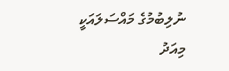ނުލިބުމުގެ މައްސަލައަކީ މިއަދު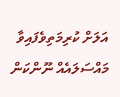އަލަށް ކުރިމަތިވެފައިވާ މައްސަލައެއް ނޫންކަން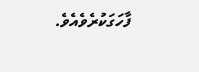ފާހަގަކުރެވެއެވެ.